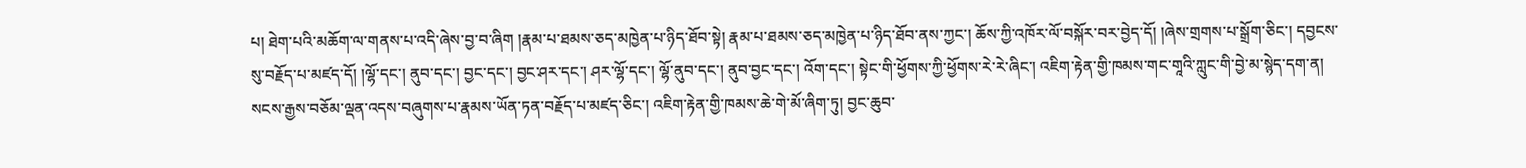པ། ཐེག་པའི་མཆོག་ལ་གནས་པ་འདི་ཞེས་བྱ་བ་ཞིག །རྣམ་པ་ཐམས་ཅད་མཁྱེན་པ་ཉིད་ཐོབ་སྟེ། རྣམ་པ་ཐམས་ཅད་མཁྱེན་པ་ཉིད་ཐོབ་ནས་ཀྱང་། ཆོས་ཀྱི་འཁོར་ལོ་བསྐོར་བར་བྱེད་དོ། །ཞེས་གྲགས་པ་སྒྲོག་ཅིང་། དབྱངས་སུ་བརྗོད་པ་མཛད་དོ། །ལྷོ་དང་། ནུབ་དང་། བྱང་དང་། བྱང་ཤར་དང་། ཤར་ལྷོ་དང་། ལྷོ་ནུབ་དང་། ནུབ་བྱང་དང་། འོག་དང་། སྟེང་གི་ཕྱོགས་ཀྱི་ཕྱོགས་རེ་རེ་ཞིང་། འཇིག་རྟེན་གྱི་ཁམས་གང་གཱའི་ཀླུང་གི་བྱེ་མ་སྙེད་དག་ན། སངས་རྒྱས་བཅོམ་ལྡན་འདས་བཞུགས་པ་རྣམས་ཡོན་ཏན་བརྗོད་པ་མཛད་ཅིང་། འཇིག་རྟེན་གྱི་ཁམས་ཆེ་གེ་མོ་ཞིག་ཏུ། བྱང་ཆུབ་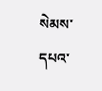སེམས་དཔའ་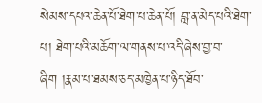སེམས་དཔའ་ཆེན་པོ་ཐེག་པ་ཆེན་པོ། བླ་ན་མེད་པའི་ཐེག་པ། ཐེག་པའི་མཆོག་ལ་གནས་པ་འདི་ཞེས་བྱ་བ་ཞིག །རྣམ་པ་ཐམས་ཅད་མཁྱེན་པ་ཉིད་ཐོབ་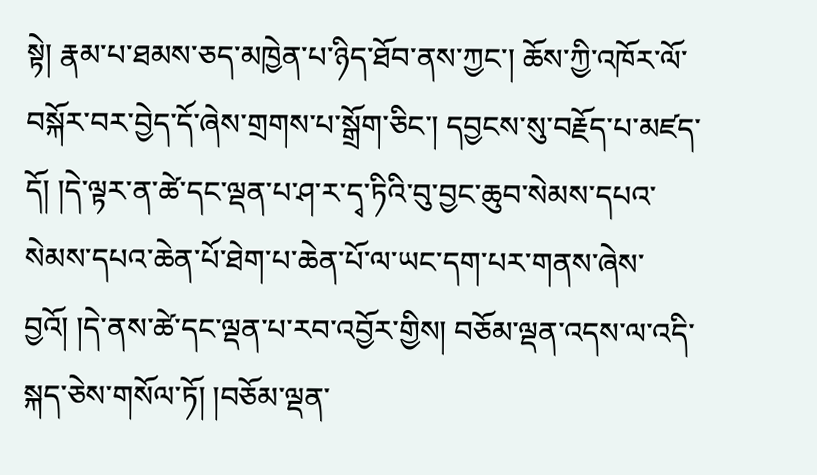སྟེ། རྣམ་པ་ཐམས་ཅད་མཁྱེན་པ་ཉིད་ཐོབ་ནས་ཀྱང་། ཆོས་ཀྱི་འཁོར་ལོ་བསྐོར་བར་བྱེད་དོ་ཞེས་གྲགས་པ་སྒྲོག་ཅིང་། དབྱངས་སུ་བརྗོད་པ་མཛད་དོ། །དེ་ལྟར་ན་ཚེ་དང་ལྡན་པ་ཤ་ར་དྭ་ཏིའི་བུ་བྱང་ཆུབ་སེམས་དཔའ་སེམས་དཔའ་ཆེན་པོ་ཐེག་པ་ཆེན་པོ་ལ་ཡང་དག་པར་གནས་ཞེས་བྱའོ། །དེ་ནས་ཚེ་དང་ལྡན་པ་རབ་འབྱོར་གྱིས། བཅོམ་ལྡན་འདས་ལ་འདི་སྐད་ཅེས་གསོལ་ཏོ། །བཅོམ་ལྡན་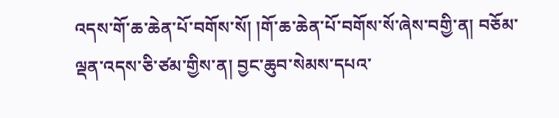འདས་གོ་ཆ་ཆེན་པོ་བགོས་སོ། །གོ་ཆ་ཆེན་པོ་བགོས་སོ་ཞེས་བགྱི་ན། བཅོམ་ལྡན་འདས་ཅི་ཙམ་གྱིས་ན། བྱང་ཆུབ་སེམས་དཔའ་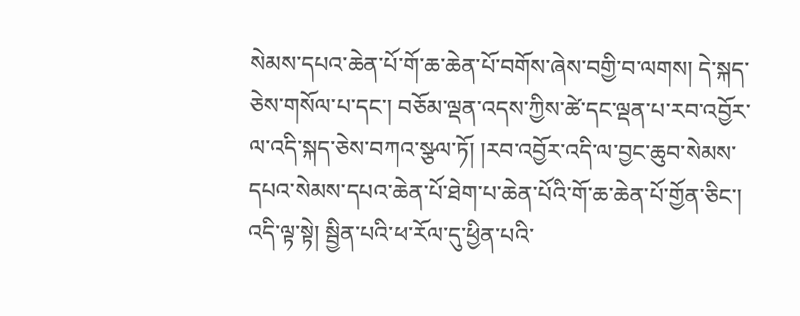སེམས་དཔའ་ཆེན་པོ་གོ་ཆ་ཆེན་པོ་བགོས་ཞེས་བགྱི་བ་ལགས། དེ་སྐད་ཅེས་གསོལ་པ་དང་། བཅོམ་ལྡན་འདས་ཀྱིས་ཚེ་དང་ལྡན་པ་རབ་འབྱོར་ལ་འདི་སྐད་ཅེས་བཀའ་སྩལ་ཏོ། །རབ་འབྱོར་འདི་ལ་བྱང་ཆུབ་སེམས་དཔའ་སེམས་དཔའ་ཆེན་པོ་ཐེག་པ་ཆེན་པོའི་གོ་ཆ་ཆེན་པོ་གྱོན་ཅིང་། འདི་ལྟ་སྟེ། སྦྱིན་པའི་ཕ་རོལ་དུ་ཕྱིན་པའི་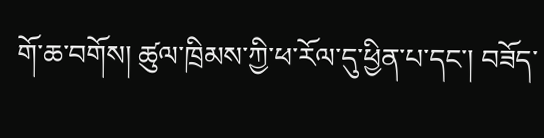གོ་ཆ་བགོས། ཚུལ་ཁྲིམས་ཀྱི་ཕ་རོལ་དུ་ཕྱིན་པ་དང་། བཟོད་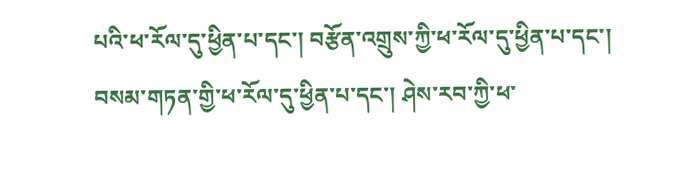པའི་ཕ་རོལ་དུ་ཕྱིན་པ་དང་། བརྩོན་འགྲུས་ཀྱི་ཕ་རོལ་དུ་ཕྱིན་པ་དང་། བསམ་གཏན་གྱི་ཕ་རོལ་དུ་ཕྱིན་པ་དང་། ཤེས་རབ་ཀྱི་ཕ་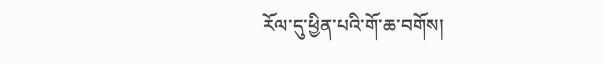རོལ་དུ་ཕྱིན་པའི་གོ་ཆ་བགོས།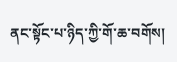ནང་སྟོང་པ་ཉིད་ཀྱི་གོ་ཆ་བགོས།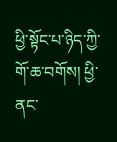ཕྱི་སྟོང་པ་ཉིད་ཀྱི་གོ་ཆ་བགོས། ཕྱི་ནང་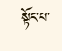སྟོང་པ་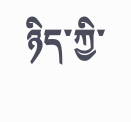ཉིད་ཀྱི་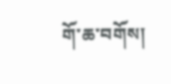གོ་ཆ་བགོས།